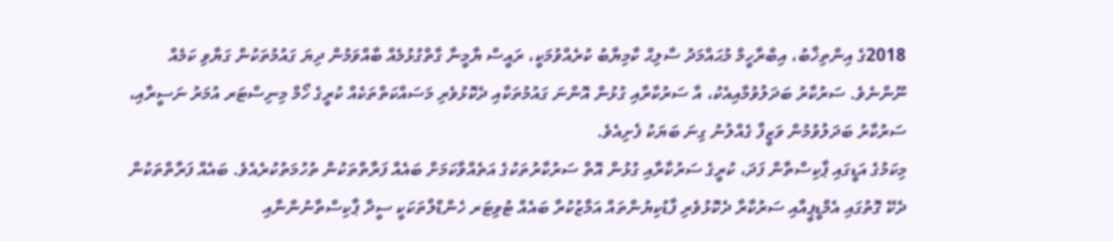2018ގެ އިންތިޚާބު، އިބްރާހީމް މުޙައްމަދު ސާލިޙް ކާމިޔާބު ކުރެއްވުމަކީ، ރައީސް ޔާމީނާ ގާތްގުޅުމެއް ބާއްވަމުން ދިޔަ ގައުމުތަކުން ގަޔާވި ކަމެއް ނޫންނެވެ. ސަރުކާރު ބަދަލުވުމާއިއެކު، އާ ސަރުކާރާއި ގުޅުން އޮންނަ ގައުމުތަކާއި ދެކޮޅުވެރި މަސައްކަތްތަކެއް ކުރީގެ ހޯމް މިނިސްޓަރ އުމަރު ނަސީރާއި، ސަރުކާރު ބަދަލުވުމުން ވަޒީފާ ގެއްލުނު ގިނަ ބަޔަކު ފެށިއެވެ.
މިކަމުގެ އަޑީގައި ޕާކިސްތާން ފަދަ، ކުރީގެ ސަރުކާރާއި ގުޅުން އޮތް ސަރުކާރުތަކުގެ އަތެއްވާކަމަށް ބައެއް ފަރާތްތަކުން ތުހުމަތުކުރެއެވެ. ބައެއް ފަރާތްތަކުން ދެކޭ ގޮތުގައި އެމްޑީޕީއާއި ސަރުކާރާ ދެކޮޅުވެރި ފާޑުކިޔުންތައް އަމާޒުކުރާ ބައެއް ޓުވިޓަރ ހެންޑްލްތަކަކީ ސީދާ ޕާކިސްތާނުންނާއި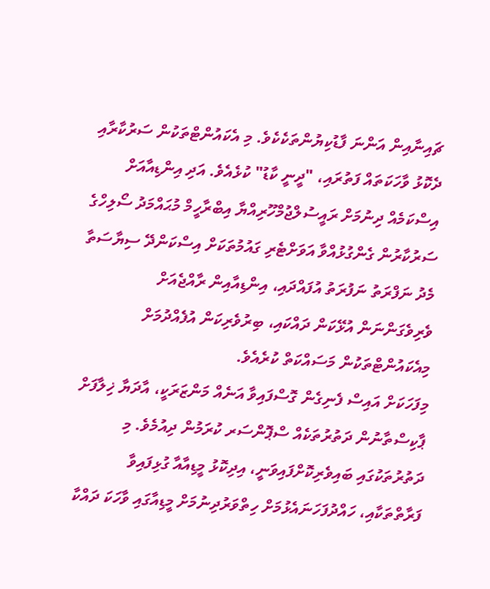ޗައިނާއިން އަންނަ ފާޑުކިޔުންތަކެކެވެ. މި އެކައުންޓްތަކުން ސަރުކާރާއި ދެކޮޅު ވާހަކަތައް ފަތުރައި، "ދީނީ ކާޑު" ކުޅެއެވެ. އަދި އިންޑިއާއަށް އިސްކަމެއް ދިނުމަށް ރައީސުލްޖުމްހޫރިއްޔާ އިބްރާހީމް މުޙައްމަދު ސޯލިހްގެ ސަރުކާރުން ގެންގުޅުއްވާ އަވަށްޓެރި ގައުމުތަކަށް އިސްކަންދޭ ސިޔާސަތާ މެދު ނަފްރަތު ނަފުރަތު އުފައްދައި، އިންޑިއާއިން ރާއްޖެއަށް ވެރިވެގަންނަން އުޅޭކަން ދައްކައި، ބިރުވެރިކަން އުފެއްދުމަށް މިއެކައުންޓްތަކުން މަސައްކަތް ކުރެއެވެ.
މިފަހަކަށް އައިސް ފެނިގެން ގޮސްފައިވާ އަނެއް މަންޒަރަކީ، އާދަޔާ ޚިލާފަށް ޕާކިސްތާނުން ދަތުރުތަކެއް ސްޕޮންސަރ ކުރަމުން ދިއުމެވެ. މި ދަތުރުތަކުގައި ބައިވެރިކޮށްފައިވަނީ، އިދިކޮޅު މީޑިއާއާ ގުޅިފައިވާ ފަރާތްތަކާއި، ހައްދުފަހަނައެޅުމަށް ހިތްވަރުދިނުމަށް މީޑިއާގައި ވާހަކަ ދައްކާ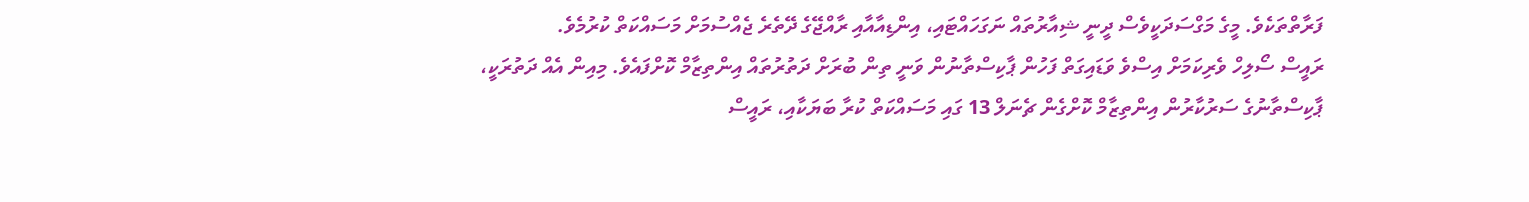ފަރާތްތަކެވެ. މީގެ މަގްސަދަކީވެސް ދީނީ ޝިއާރުތައް ނަގަހައްޓައި، އިންޑިއާއާއި ރާއްޖޭގެ ދޭތެރެ ޖެއްސުމަށް މަސައްކަތް ކުރުމެވެ.
ރައީސް ސޯލިހް ވެރިކަމަށް އިސްވެ ވަޑައިގަތް ފަހުން ޕާކިސްތާނުން ވަނީ ތިން ބުރަށް ދަތުރުތައް އިންތިޒާމް ކޮށްފައެވެ. މިއިން އެއް ދަތުރަކީ، ޕާކިސްތާނުގެ ސަރުކާރުން އިންތިޒާމް ކޮށްގެން ޗެނަލް 13 ގައި މަސައްކަތް ކުރާ ބަޔަކާއި، ރައީސް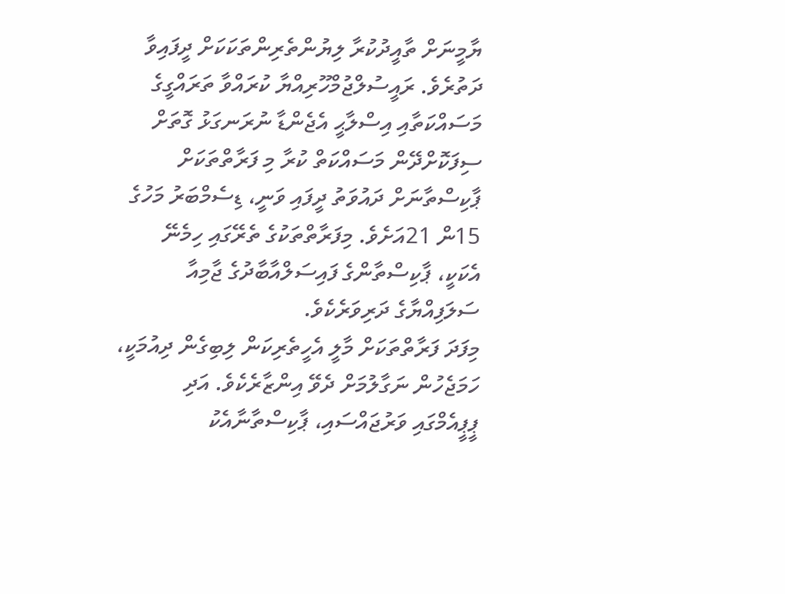ޔާމީނަށް ތާއީދުކުރާ ލިޔުންތެރިންތަކަކަށް ދީފައިވާ ދަތުރެވެ. ރައީސުލްޖުމްހޫރިއްޔާ ކުރައްވާ ތަރައްގީގެ މަސައްކަތާއި އިސްލާޙީ އެޖެންޑާ ނުރަނގަޅު ގޮތަށް ސިފަކޮށްދޭން މަސައްކަތް ކުރާ މި ފަރާތްތަކަށް ޕާކިސްތާނަށް ދައުވަތު ދީފައި ވަނީ، ޑިސެމްބަރު މަހުގެ 15ން 21އަށެވެ. މިފަރާތްތަކުގެ ތެރޭގައި ހިމެނޭ އެކަކީ، ޕާކިސްތާންގެ ފައިސަލްއާބާދުގެ ޖާމިއާ ސަލަފިއްޔާގެ ދަރިވަރެކެވެ.
މިފަދަ ފަރާތްތަކަށް މާލީ އެހީތެރިކަން ލިބިގެން ދިއުމަކީ، ހަމަޖެހުން ނަގާލުމަށް ދެވޭ އިންޒާރެކެވެ. އަދި ޕީޕީއެމްގައި ވަރުޖައްސައި، ޕާކިސްތާނާއެކު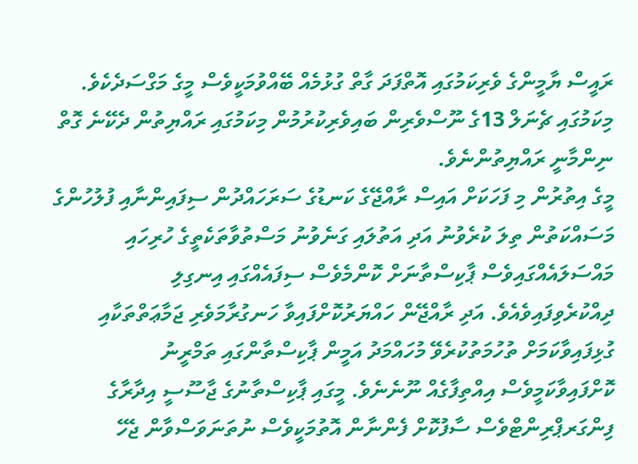ރައީސް ޔާމީންގެ ވެރިކަމުގައި އޮތްފަދަ ގާތް ގުޅުމެއް ބޭއްވުމަކީވެސް މީގެ މަގްސަދެކެވެ. މިކަމުގައި ޗެނަލް 13ގެ ނޫސްވެރިން ބައިވެރިކުރުމުން މިކަމުގައި ރައްޔިތުން ދެކޭނެ ގޮތް ނިންމާނީ ރައްޔިތުންނެވެ.
މީގެ އިތުރުން މި ފަހަކަށް އައިސް ރާއްޖޭގެ ކަނޑުގެ ސަރަހައްދުން ސިފައިންނާއި ފުލުހުންގެ މަސައްކަތުން ތިލަ ކުރެވުނު އަދި އަތުލައި ގަނެވުނު މަސްތުވާތަކެތީގެ ހުރިހައި މައްސަލައެއްގައިވެސް ޕާކިސްތާނަށް ކޮންމެވެސް ސިފައެއްގައި އިނގިލި ދިއްކުރެވިފައިވެއެވެ. އަދި ރާއްޖޭން ހައްޔަރުކޮށްފައިވާ ހަނގުރާމަވެރި ޖަމާޢަތްތަކާއި ގުޅިފައިވާކަމަށް ތުހުމަތުކުރެވޭ މުހައްމަދު އަމީން ޕާކިސްތާންގައި ތަމްރީނު ކޮށްފައިވާކަމީވެސް އިއްތިފާގެއް ނޫނެނެވެ. މީގައި ޕާކިސްތާނުގެ ޖާސޫސީ އިދާރާގެ ފިންގަރޕްރިންޓްވެސް ސާފުކޮށް ފެންނާން އޮތުމަކީވެސް ނުތަނަވަސްވާން ޖެހޭ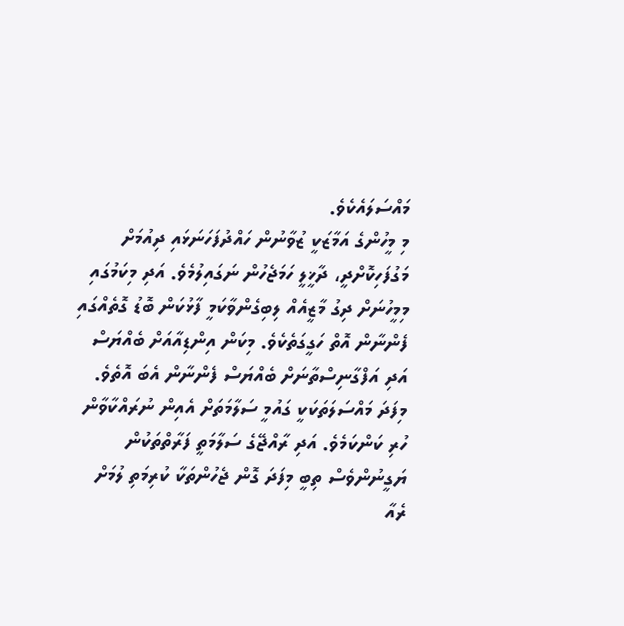މައްސަލައެކެވެ.
މި މީހުންގެ އަމާޒަކީ ޒުވާނުން ހައްދުފަހަނަޅައި ދިއުމަށް މަގުފަހިކޮށްދީ، ދާޚީލީ ހަމަޖެހުން ނަގައިލުމެވެ. އަދި މިކަމުގައި މިމީހުނަށް ދިގު މާޒީއެއް ލިބިގެންވާކަމީ ފާޅުކަން ބޮޑު ގޮތެއްގައި ފެންނާން އޮތް ހަގީގަތެކެވެ. މިކަން އިންޑިއާއަށް ބެއްޔަސް އަދި އަފްގާނިސްތާނަށް ބެއްޔަސް ފެންނާން އެބަ އޮތެވެ. މިފަދަ މައްސަލަތަކަކީ ގައުމީ ސަލާމަތަށް އެއިން ނުރައްކާވާން ހުރި ކަންކަމެވެ. އަދި ރާއްޖޭގެ ސަލާމަތީ ފަރާތްތަކުން ޔަގީނުންވެސް ތިބީ މިފަދަ ގޮން ޖެހުންތަކާ ކުރިމަތި ލުމަށް ރެއާ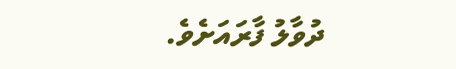ދުވާލު ފާރައަށެވެ.